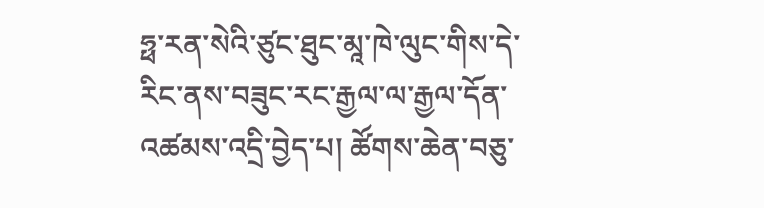ཧྥ་རན་སེའི་ཙུང་ཐུང་མཱ་ཁེ་ལུང་གིས་དེ་རིང་ནས་བཟུང་རང་རྒྱལ་ལ་རྒྱལ་དོན་འཚམས་འདྲི་བྱེད་པ། ཚོགས་ཆེན་བཅུ་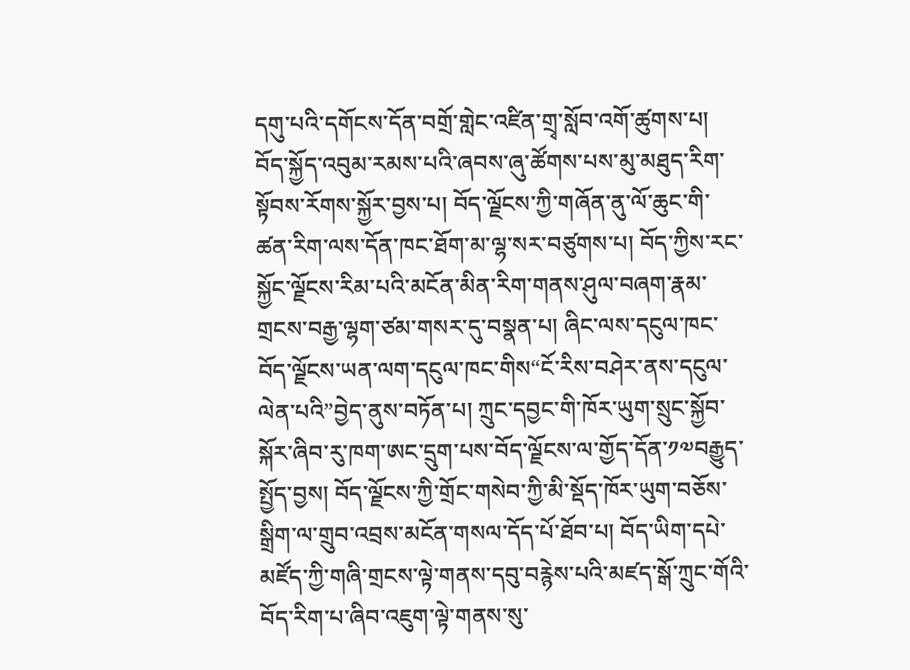དགུ་པའི་དགོངས་དོན་བགྲོ་གླེང་འཛིན་གྲྭ་སློབ་འགོ་ཚུགས་པ། བོད་སྐྱོད་འབུམ་རམས་པའི་ཞབས་ཞུ་ཚོགས་པས་མུ་མཐུད་རིག་སྟོབས་རོགས་སྐྱོར་བྱས་པ། བོད་ལྗོངས་ཀྱི་གཞོན་ནུ་ལོ་ཆུང་གི་ཚན་རིག་ལས་དོན་ཁང་ཐོག་མ་ལྷ་སར་བཙུགས་པ། བོད་ཀྱིས་རང་སྐྱོང་ལྗོངས་རིམ་པའི་མངོན་མིན་རིག་གནས་ཤུལ་བཞག་རྣམ་གྲངས་བརྒྱ་ལྷག་ཙམ་གསར་དུ་བསྣན་པ། ཞིང་ལས་དངུལ་ཁང་བོད་ལྗོངས་ཡན་ལག་དངུལ་ཁང་གིས“ངོ་རིས་བཤེར་ནས་དངུལ་ལེན་པའི”བྱེད་ནུས་བཏོན་པ། ཀྲུང་དབྱང་གི་ཁོར་ཡུག་སྲུང་སྐྱོབ་སྐོར་ཞིབ་རུ་ཁག་ཨང་དྲུག་པས་བོད་ལྗོངས་ལ་གྱོད་དོན་༡༧བརྒྱུད་སྤྱོད་བྱས། བོད་ལྗོངས་ཀྱི་གྲོང་གསེབ་ཀྱི་མི་སྡོད་ཁོར་ཡུག་བཅོས་སྒྲིག་ལ་གྲུབ་འབྲས་མངོན་གསལ་དོད་པོ་ཐོབ་པ། བོད་ཡིག་དཔེ་མཛོད་ཀྱི་གཞི་གྲངས་ལྟེ་གནས་དབུ་བརྙེས་པའི་མཛད་སྒོ་ཀྲུང་གོའི་བོད་རིག་པ་ཞིབ་འཇུག་ལྟེ་གནས་སུ་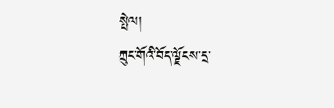སྤེལ།
ཀྲུང་གོའི་བོད་ལྗོངས་དྲ་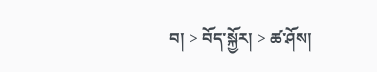བ། > བོད་སྐྱོར། > ཚ་ཤོས།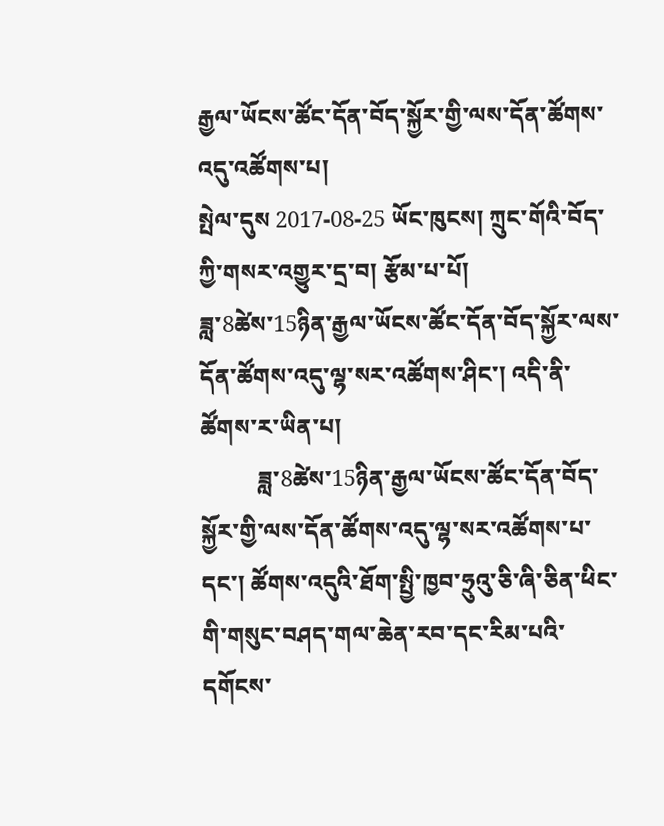རྒྱལ་ཡོངས་ཚོང་དོན་བོད་སྐྱོར་གྱི་ལས་དོན་ཚོགས་འདུ་འཚོགས་པ།
སྤེལ་དུས 2017-08-25 ཡོང་ཁུངས། ཀྲུང་གོའི་བོད་ཀྱི་གསར་འགྱུར་དྲ་བ། རྩོམ་པ་པོ།
ཟླ་8ཚེས་15ཉིན་རྒྱལ་ཡོངས་ཚོང་དོན་བོད་སྐྱོར་ལས་དོན་ཚོགས་འདུ་ལྷ་སར་འཚོགས་ཤིང་། འདི་ནི་ཚོགས་ར་ཡིན་པ།
          ཟླ་8ཚེས་15ཉིན་རྒྱལ་ཡོངས་ཚོང་དོན་བོད་སྐྱོར་གྱི་ལས་དོན་ཚོགས་འདུ་ལྷ་སར་འཚོགས་པ་དང་། ཚོགས་འདུའི་ཐོག་སྤྱི་ཁྱབ་ཧྲུའུ་ཅི་ཞི་ཅིན་ཕིང་གི་གསུང་བཤད་གལ་ཆེན་རབ་དང་རིམ་པའི་དགོངས་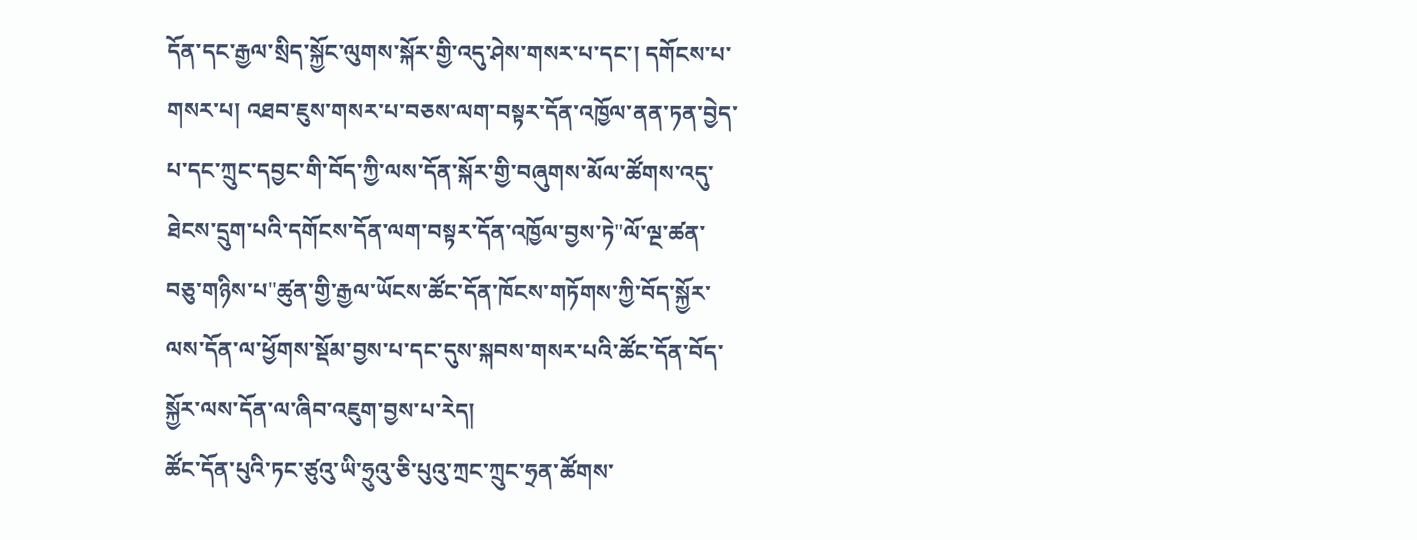དོན་དང་རྒྱལ་སྲིད་སྐྱོང་ལུགས་སྐོར་གྱི་འདུ་ཤེས་གསར་པ་དང་། དགོངས་པ་གསར་པ། འཐབ་ཇུས་གསར་པ་བཅས་ལག་བསྟར་དོན་འཁྱོལ་ནན་ཏན་བྱེད་པ་དང་ཀྲུང་དབྱང་གི་བོད་ཀྱི་ལས་དོན་སྐོར་གྱི་བཞུགས་མོལ་ཚོགས་འདུ་ཐེངས་དྲུག་པའི་དགོངས་དོན་ལག་བསྟར་དོན་འཁྱོལ་བྱས་ཏེ"ལོ་ལྔ་ཚན་བཅུ་གཉིས་པ"ཚུན་གྱི་རྒྱལ་ཡོངས་ཚོང་དོན་ཁོངས་གཏོགས་ཀྱི་བོད་སྐྱོར་ལས་དོན་ལ་ཕྱོགས་སྡོམ་བྱས་པ་དང་དུས་སྐབས་གསར་པའི་ཚོང་དོན་བོད་སྐྱོར་ལས་དོན་ལ་ཞིབ་འཇུག་བྱས་པ་རེད།
ཚོང་དོན་པུའི་ཏང་ཙུའུ་ཡི་ཧྲུའུ་ཅི་པུའུ་ཀྲང་ཀྲུང་ཧྲན་ཚོགས་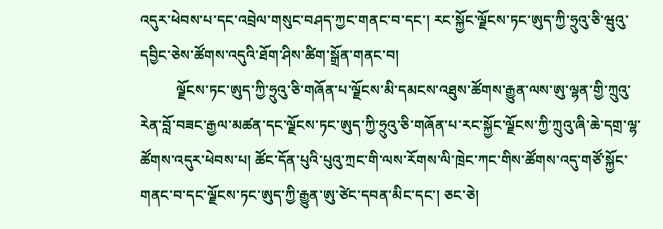འདུར་ཕེབས་པ་དང་འབྲེལ་གསུང་བཤད་ཀྱང་གནང་བ་དང་། རང་སྐྱོང་ལྗོངས་ཏང་ཨུད་ཀྱི་ཧྲུའུ་ཅི་ཝུའུ་དབྱིང་ཅེས་ཚོགས་འདུའི་ཐོག་ཤིས་ཚིག་སྒྲོན་གནང་བ།
          ལྗོངས་ཏང་ཨུད་ཀྱི་ཧྲུའུ་ཅི་གཞོན་པ་ལྗོངས་མི་དམངས་འཐུས་ཚོགས་རྒྱུན་ལས་ཨུ་ལྷན་གྱི་ཀྲུའུ་རེན་བློ་བཟང་རྒྱལ་མཚན་དང་ལྗོངས་ཏང་ཨུད་ཀྱི་ཧྲུའུ་ཅི་གཞོན་པ་རང་སྐྱོང་ལྗོངས་ཀྱི་ཀྲུའུ་ཞི་ཆེ་དགྲ་ལྷ་ཚོགས་འདུར་ཕེབས་པ། ཚོང་དོན་པུའི་པུའུ་ཀྲང་གི་ལས་རོགས་ལི་ཁྲེང་ཀང་གིས་ཚོགས་འདུ་གཙོ་སྐྱོང་གནང་བ་དང་ལྗོངས་ཏང་ཨུད་ཀྱི་རྒྱུན་ཨུ་ཙེང་དབན་མིང་དང་། ཅང་ཅེ།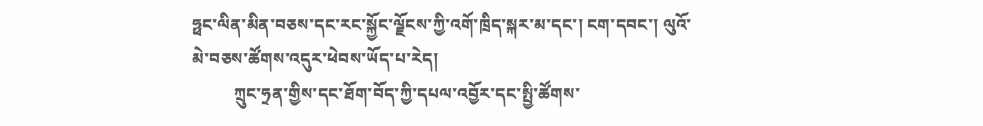ཧྥང་ལིན་མིན་བཅས་དང་རང་སྐྱོང་ལྗོངས་ཀྱི་འགོ་ཁྲིད་སྐར་མ་དང་། ངག་དབང་། ལུའོ་མེ་བཅས་ཚོགས་འདུར་ཕེབས་ཡོད་པ་རེད།
          ཀྲུང་ཧྲན་གྱིས་དང་ཐོག་བོད་ཀྱི་དཔལ་འབྱོར་དང་སྤྱི་ཚོགས་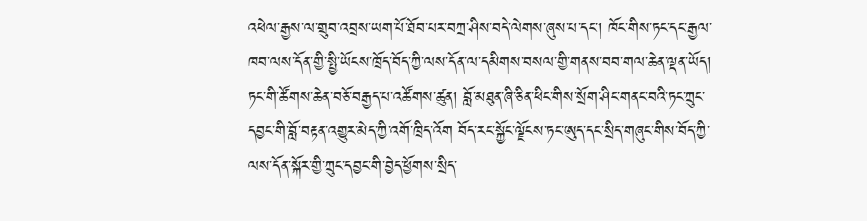འཕེལ་རྒྱས་ལ་གྲུབ་འབྲས་ཡག་པོ་ཐོབ་པར་བཀྲ་ཤིས་བདེ་ལེགས་ཞུས་པ་དང་། ཁོང་གིས་ཏང་དང་རྒྱལ་ཁབ་ལས་དོན་གྱི་སྤྱི་ཡོངས་ཁྲོད་བོད་ཀྱི་ལས་དོན་ལ་དམིགས་བསལ་གྱི་གནས་བབ་གལ་ཆེན་ལྡན་ཡོད། ཏང་གི་ཚོགས་ཆེན་བཅོ་བརྒྱད་པ་འཚོགས་ཚུན། བློ་མཐུན་ཞི་ཅིན་ཕིང་གིས་སྲོག་ཤིང་གནང་བའི་ཏང་ཀྲུང་དབྱང་གི་བློ་བརྟན་འགྱུར་མེད་ཀྱི་འགོ་ཁྲིད་འོག བོད་རང་སྐྱོང་ལྗོངས་ཏང་ཨུད་དང་སྲིད་གཞུང་གིས་བོད་ཀྱི་ལས་དོན་སྐོར་གྱི་ཀྲུང་དབྱང་གི་བྱེད་ཕྱོགས་སྲིད་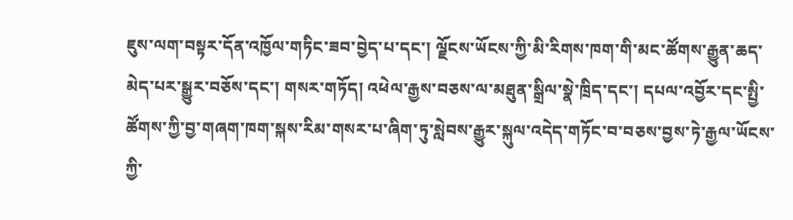ཇུས་ལག་བསྟར་དོན་འཁྱོལ་གཏིང་ཟབ་བྱེད་པ་དང་། ལྗོངས་ཡོངས་ཀྱི་མི་རིགས་ཁག་གི་མང་ཚོགས་རྒྱུན་ཆད་མེད་པར་སྒྱུར་བཅོས་དང་། གསར་གཏོད། འཕེལ་རྒྱས་བཅས་ལ་མཐུན་སྒྲིལ་སྣེ་ཁྲིད་དང་། དཔལ་འབྱོར་དང་སྤྱི་ཚོགས་ཀྱི་བྱ་གཞག་ཁག་སྐས་རིམ་གསར་པ་ཞིག་ཏུ་སླེབས་རྒྱུར་སྐུལ་འདེད་གཏོང་བ་བཅས་བྱས་ཏེ་རྒྱལ་ཡོངས་ཀྱི་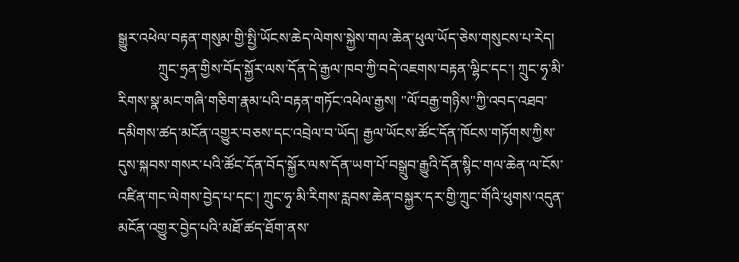སྒྱུར་འཕེལ་བརྟན་གསུམ་གྱི་སྤྱི་ཡོངས་ཆེད་ལེགས་སྐྱེས་གལ་ཆེན་ཕུལ་ཡོད་ཅེས་གསུངས་པ་རེད།
           ཀྲུང་ཧྲན་གྱིས་བོད་སྐྱོར་ལས་དོན་དེ་རྒྱལ་ཁབ་ཀྱི་བདེ་འཇགས་བརྟན་ལྷིང་དང་། ཀྲུང་ཧྭ་མི་རིགས་སྣ་མང་གཞི་གཅིག་རྣམ་པའི་བརྟན་གཏོང་འཕེལ་རྒྱས། "ལོ་བརྒྱ་གཉིས"ཀྱི་འབད་འཐབ་དམིགས་ཚད་མངོན་འགྱུར་བཅས་དང་འབྲེལ་བ་ཡོད། རྒྱལ་ཡོངས་ཚོང་དོན་ཁོངས་གཏོགས་ཀྱིས་དུས་སྐབས་གསར་པའི་ཚོང་དོན་བོད་སྐྱོར་ལས་དོན་ཡག་པོ་བསྒྲུབ་རྒྱུའི་དོན་སྙིང་གལ་ཆེན་ལ་ངོས་འཛིན་གང་ལེགས་བྱེད་པ་དང་། ཀྲུང་ཧྭ་མི་རིགས་རླབས་ཆེན་བསྐྱར་དར་གྱི་ཀྲུང་གོའི་ཕུགས་འདུན་མངོན་འགྱུར་བྱེད་པའི་མཐོ་ཚད་ཐོག་ནས་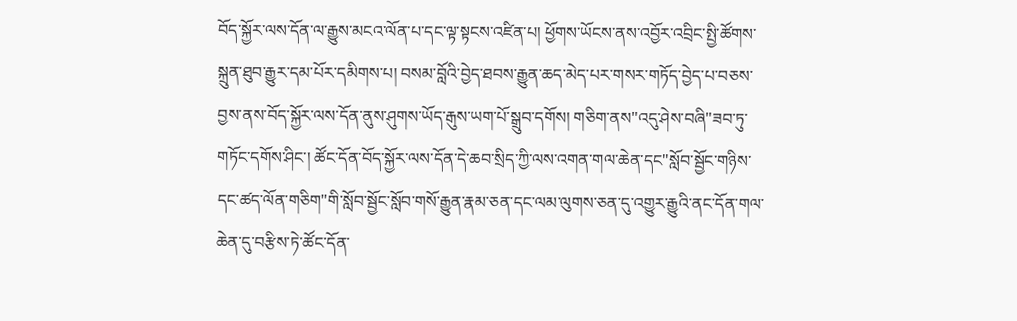བོད་སྐྱོར་ལས་དོན་ལ་རྒྱུས་མངའ་ལོན་པ་དང་ལྟ་སྟངས་འཛིན་པ། ཕྱོགས་ཡོངས་ནས་འབྱོར་འབྲིང་སྤྱི་ཚོགས་སྐྲུན་ཐུབ་རྒྱུར་དམ་པོར་དམིགས་པ། བསམ་བློའི་བྱེད་ཐབས་རྒྱུན་ཆད་མེད་པར་གསར་གཏོད་བྱེད་པ་བཅས་བྱས་ནས་བོད་སྐྱོར་ལས་དོན་ནུས་ཤུགས་ཡོད་རྒུས་ཡག་པོ་སྒྲུབ་དགོས། གཅིག་ནས"འདུ་ཤེས་བཞི"ཟབ་ཏུ་གཏོང་དགོས་ཤིང་། ཚོང་དོན་བོད་སྐྱོར་ལས་དོན་དེ་ཆབ་སྲིད་ཀྱི་ལས་འགན་གལ་ཆེན་དང"སློབ་སྦྱོང་གཉིས་དང་ཚད་ལོན་གཅིག"གི་སློབ་སྦྱོང་སློབ་གསོ་རྒྱུན་རྣམ་ཅན་དང་ལམ་ལུགས་ཅན་དུ་འགྱུར་རྒྱུའི་ནང་དོན་གལ་ཆེན་དུ་བརྩིས་ཏེ་ཚོང་དོན་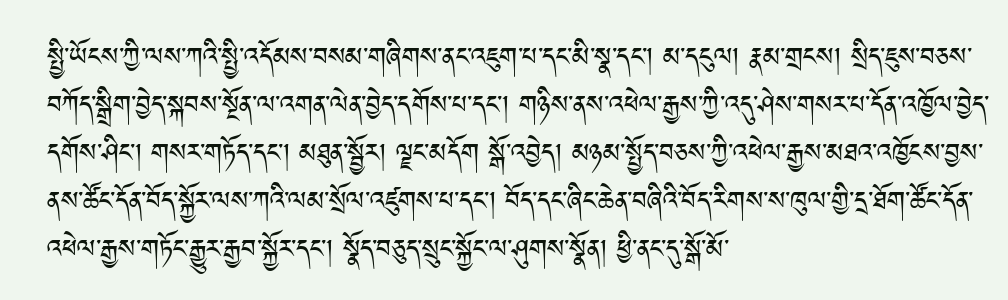སྤྱི་ཡོངས་ཀྱི་ལས་ཀའི་སྤྱི་འདོམས་བསམ་གཞིགས་ནང་འཇུག་པ་དང་མི་སྣ་དང་། མ་དངུལ། རྣམ་གྲངས། སྲིད་ཇུས་བཅས་བཀོད་སྒྲིག་བྱེད་སྐབས་སྔོན་ལ་འགན་ལེན་བྱེད་དགོས་པ་དང་། གཉིས་ནས་འཕེལ་རྒྱས་ཀྱི་འདུ་ཤེས་གསར་པ་དོན་འཁྱོལ་བྱེད་དགོས་ཤིང་། གསར་གཏོད་དང་། མཐུན་སྦྱོར། ལྗང་མདོག སྒོ་འབྱེད། མཉམ་སྤྱོད་བཅས་ཀྱི་འཕེལ་རྒྱས་མཐའ་འཁྱོངས་བྱས་ནས་ཚོང་དོན་བོད་སྐྱོར་ལས་ཀའི་ལམ་སྲོལ་འཛུགས་པ་དང་། བོད་དང་ཞིང་ཆེན་བཞིའི་བོད་རིགས་ས་ཁུལ་གྱི་དྲ་ཐོག་ཚོང་དོན་འཕེལ་རྒྱས་གཏོང་རྒྱུར་རྒྱབ་སྐྱོར་དང་། སྣོད་བཅུད་སྲུང་སྐྱོང་ལ་ཤུགས་སྣོན། ཕྱི་ནང་དུ་སྒོ་མོ་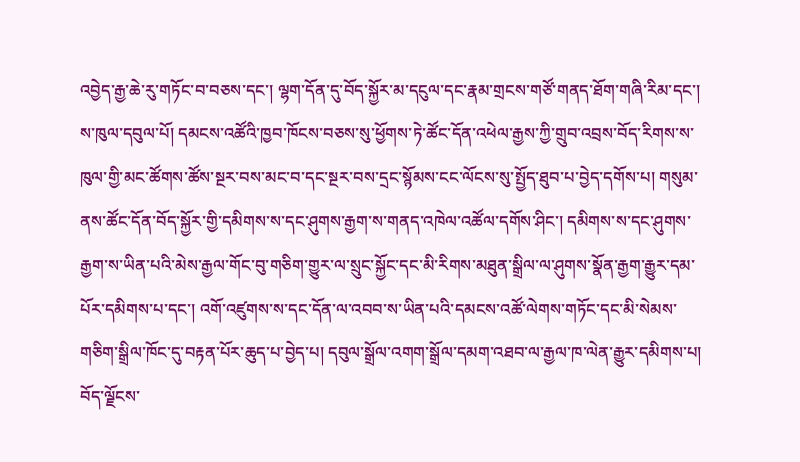འབྱེད་རྒྱ་ཆེ་རུ་གཏོང་བ་བཅས་དང་། ལྷག་དོན་དུ་བོད་སྐྱོར་མ་དངུལ་དང་རྣམ་གྲངས་གཙོ་གནད་ཐོག་གཞི་རིམ་དང་། ས་ཁུལ་དབུལ་པོ། དམངས་འཚོའི་ཁྱབ་ཁོངས་བཅས་སུ་ཕྱོགས་ཏེ་ཚོང་དོན་འཕེལ་རྒྱས་ཀྱི་གྲུབ་འབྲས་བོད་རིགས་ས་ཁུལ་གྱི་མང་ཚོགས་ཚོས་སྔར་བས་མང་བ་དང་སྔར་བས་དྲང་སྙོམས་ངང་ལོངས་སུ་སྤྱོད་ཐུབ་པ་བྱེད་དགོས་པ། གསུམ་ནས་ཚོང་དོན་བོད་སྐྱོར་གྱི་དམིགས་ས་དང་ཤུགས་རྒྱག་ས་གནད་འཁེལ་འཚོལ་དགོས་ཤིང་། དམིགས་ས་དང་ཤུགས་རྒྱག་ས་ཡིན་པའི་མེས་རྒྱལ་གོང་བུ་གཅིག་གྱུར་ལ་སྲུང་སྐྱོང་དང་མི་རིགས་མཐུན་སྒྲིལ་ལ་ཤུགས་སྣོན་རྒྱག་རྒྱུར་དམ་པོར་དམིགས་པ་དང་། འགོ་འཛུགས་ས་དང་དོན་ལ་འབབ་ས་ཡིན་པའི་དམངས་འཚོ་ལེགས་གཏོང་དང་མི་སེམས་གཅིག་སྒྲིལ་ཁོང་དུ་བརྟན་པོར་ཆུད་པ་བྱེད་པ། དབུལ་སྒྲོལ་འགག་སྒྲོལ་དམག་འཐབ་ལ་རྒྱལ་ཁ་ལེན་རྒྱུར་དམིགས་པ། བོད་ལྗོངས་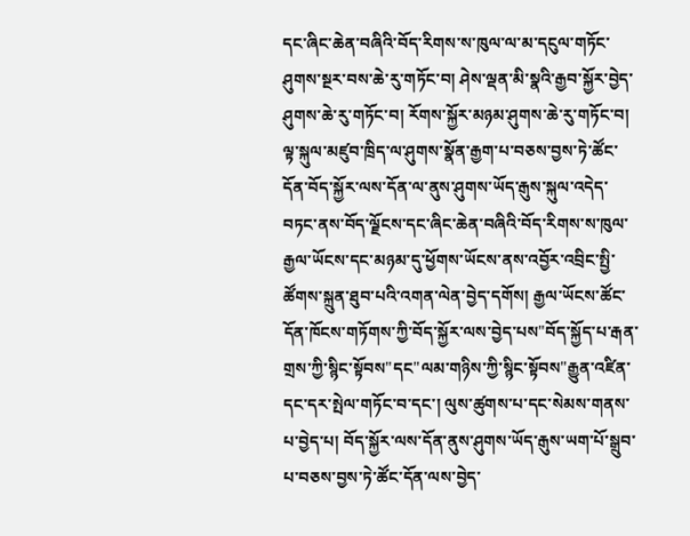དང་ཞིང་ཆེན་བཞིའི་བོད་རིགས་ས་ཁུལ་ལ་མ་དངུལ་གཏོང་ཤུགས་སྔར་བས་ཆེ་རུ་གཏོང་བ། ཤེས་ལྡན་མི་སྣའི་རྒྱབ་སྐྱོར་བྱེད་ཤུགས་ཆེ་རུ་གཏོང་བ། རོགས་སྐྱོར་མཉམ་ཤུགས་ཆེ་རུ་གཏོང་བ། ལྟ་སྐུལ་མཛུབ་ཁྲིད་ལ་ཤུགས་སྣོན་རྒྱག་པ་བཅས་བྱས་ཏེ་ཚོང་དོན་བོད་སྐྱོར་ལས་དོན་ལ་ནུས་ཤུགས་ཡོད་རྒུས་སྐུལ་འདེད་བཏང་ནས་བོད་ལྗོངས་དང་ཞིང་ཆེན་བཞིའི་བོད་རིགས་ས་ཁུལ་རྒྱལ་ཡོངས་དང་མཉམ་དུ་ཕྱོགས་ཡོངས་ནས་འབྱོར་འབྲིང་སྤྱི་ཚོགས་སྐྲུན་ཐུབ་པའི་འགན་ལེན་བྱེད་དགོས། རྒྱལ་ཡོངས་ཚོང་དོན་ཁོངས་གཏོགས་ཀྱི་བོད་སྐྱོར་ལས་བྱེད་པས"བོད་སྐྱོད་པ་རྒན་གྲས་ཀྱི་སྙིང་སྟོབས"དང"ལམ་གཉིས་ཀྱི་སྙིང་སྟོབས"རྒྱུན་འཛིན་དང་དར་སྤེལ་གཏོང་བ་དང་། ལུས་ཚུགས་པ་དང་སེམས་གནས་པ་བྱེད་པ། བོད་སྐྱོར་ལས་དོན་ནུས་ཤུགས་ཡོད་རྒུས་ཡག་པོ་སྒྲུབ་པ་བཅས་བྱས་ཏེ་ཚོང་དོན་ལས་བྱེད་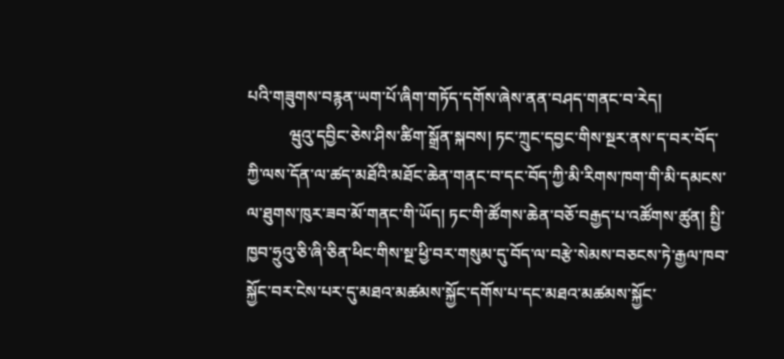པའི་གཟུགས་བརྙན་ཡག་པོ་ཞིག་གཏོད་དགོས་ཞེས་ནན་བཤད་གནང་བ་རེད།
          ཝུའུ་དབྱིང་ཅེས་ཤིས་ཚིག་སྒྲོན་སྐབས། ཏང་ཀྲུང་དབྱང་གིས་སྔར་ནས་ད་བར་བོད་ཀྱི་ལས་དོན་ལ་ཚད་མཐོའི་མཐོང་ཆེན་གནང་བ་དང་བོད་ཀྱི་མི་རིགས་ཁག་གི་མི་དམངས་ལ་ཐུགས་ཁུར་ཟབ་མོ་གནང་གི་ཡོད། ཏང་གི་ཚོགས་ཆེན་བཅོ་བརྒྱད་པ་འཚོགས་ཚུན། སྤྱི་ཁྱབ་ཧྲུའུ་ཅི་ཞི་ཅིན་ཕིང་གིས་སྔ་ཕྱི་བར་གསུམ་དུ་བོད་ལ་བརྩེ་སེམས་བཅངས་ཏེ་རྒྱལ་ཁབ་སྐྱོང་བར་ངེས་པར་དུ་མཐའ་མཚམས་སྐྱོང་དགོས་པ་དང་མཐའ་མཚམས་སྐྱོང་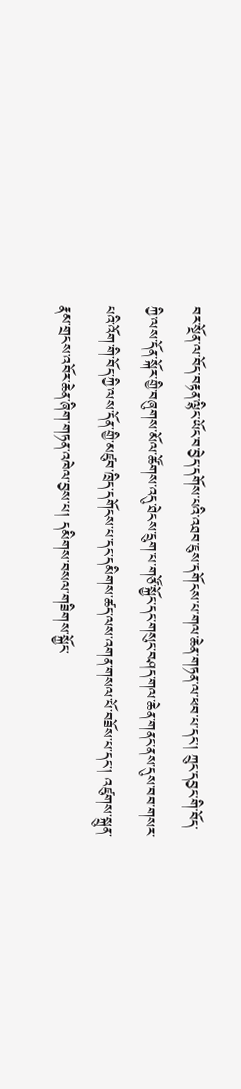བར་སྔོན་ལ་བོད་བརྟན་ལྷིང་ཡོང་བ་བྱེད་དགོས་པའི་འཐབ་ཇུས་དགོངས་པ་གལ་ཆེན་གཏན་ལ་ཕབ་པ་དང་། ཀྲུང་དབྱང་གི་བོད་ཀྱི་ལས་དོན་སྐོར་གྱི་བཞུགས་མོལ་ཚོགས་འདུ་ཐེངས་དྲུག་པ་གཙོ་སྐྱོང་དང་གསུང་བཤད་གལ་ཆེན་གནང་ནས་དུས་བབ་གསར་པའི་འོག་གི་བོད་ཀྱི་ལས་དོན་གྱི་མཛུབ་ཁྲིད་དགོངས་པ་དང་དམིགས་ཚད་ལས་འགན་གསལ་པོ་བཟོས་པ་དང་། འཛུགས་སྐྲུན་རྣམ་གྲངས་འབོར་ཆེན་ཞིག་གཏན་འཁེལ་བྱས་པ། དམིགས་བསལ་གཟིགས་སྐྱོང་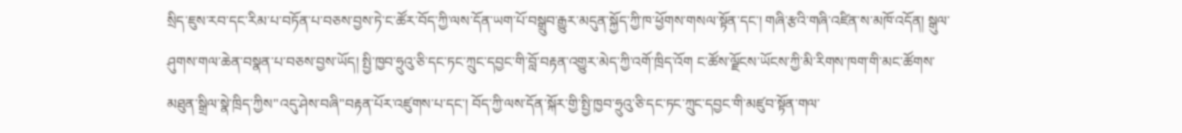སྲིད་ཇུས་རབ་དང་རིམ་པ་བཏོན་པ་བཅས་བྱས་ཏེ་ང་ཚོར་བོད་ཀྱི་ལས་དོན་ཡག་པོ་བསྒྲུབ་རྒྱུར་མདུན་སྐྱོད་ཀྱི་ཁ་ཕྱོགས་གསལ་སྟོན་དང་། གཞི་རྩའི་གཞི་འཛིན་ས་མཁོ་འདོན། སྒུལ་ཤུགས་གལ་ཆེན་བསྣན་པ་བཅས་བྱས་ཡོད། སྤྱི་ཁྱབ་ཧྲུའུ་ཅི་དང་ཏང་ཀྲུང་དབྱང་གི་བློ་བརྟན་འགྱུར་མེད་ཀྱི་འགོ་ཁྲིད་འོག ང་ཚོས་ལྗོངས་ཡོངས་ཀྱི་མི་རིགས་ཁག་གི་མང་ཚོགས་མཐུན་སྒྲིལ་སྣེ་ཁྲིད་ཀྱིས"འདུ་ཤེས་བཞི"བརྟན་པོར་འཛུགས་པ་དང་། བོད་ཀྱི་ལས་དོན་སྐོར་གྱི་སྤྱི་ཁྱབ་ཧྲུའུ་ཅི་དང་ཏང་ཀྲུང་དབྱང་གི་མཛུབ་སྟོན་གལ་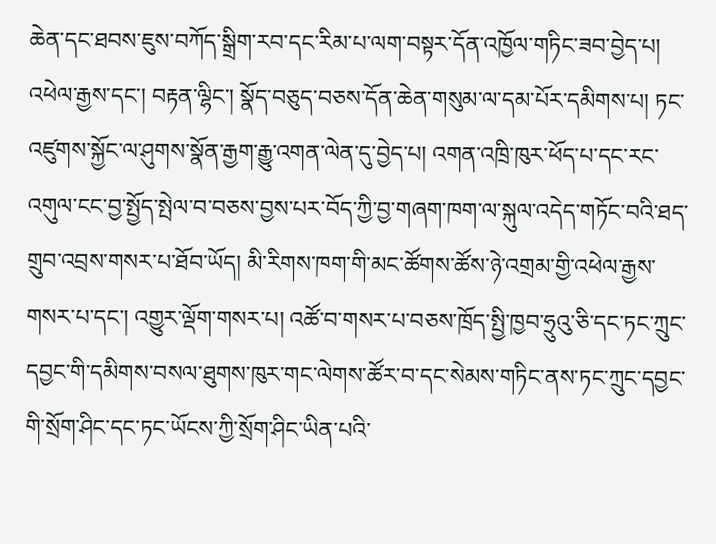ཆེན་དང་ཐབས་ཇུས་བཀོད་སྒྲིག་རབ་དང་རིམ་པ་ལག་བསྟར་དོན་འཁྱོལ་གཏིང་ཟབ་བྱེད་པ། འཕེལ་རྒྱས་དང་། བརྟན་ལྷིང་། སྣོད་བཅུད་བཅས་དོན་ཆེན་གསུམ་ལ་དམ་པོར་དམིགས་པ། ཏང་འཛུགས་སྐྱོང་ལ་ཤུགས་སྣོན་རྒྱག་རྒྱུ་འགན་ལེན་དུ་བྱེད་པ། འགན་འཁྲི་ཁུར་ཕོད་པ་དང་རང་འགུལ་ངང་བྱ་སྤྱོད་སྤེལ་བ་བཅས་བྱས་པར་བོད་ཀྱི་བྱ་གཞག་ཁག་ལ་སྐུལ་འདེད་གཏོང་བའི་ཐད་གྲུབ་འབྲས་གསར་པ་ཐོབ་ཡོད། མི་རིགས་ཁག་གི་མང་ཚོགས་ཚོས་ཉེ་འགྲམ་གྱི་འཕེལ་རྒྱས་གསར་པ་དང་། འགྱུར་ལྡོག་གསར་པ། འཚོ་བ་གསར་པ་བཅས་ཁྲོད་སྤྱི་ཁྱབ་ཧྲུའུ་ཅི་དང་ཏང་ཀྲུང་དབྱང་གི་དམིགས་བསལ་ཐུགས་ཁུར་གང་ལེགས་ཚོར་བ་དང་སེམས་གཏིང་ནས་ཏང་ཀྲུང་དབྱང་གི་སྲོག་ཤིང་དང་ཏང་ཡོངས་ཀྱི་སྲོག་ཤིང་ཡིན་པའི་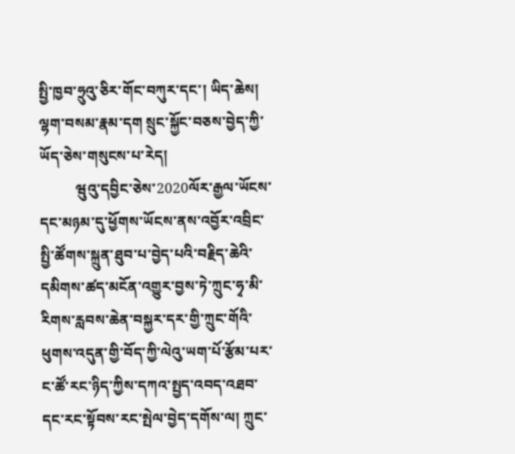སྤྱི་ཁྱབ་ཧྲུའུ་ཅིར་གོང་བཀུར་དང་། ཡིད་ཆེས། ལྷག་བསམ་རྣམ་དག སྲུང་སྐྱོང་བཅས་བྱེད་ཀྱི་ཡོད་ཅེས་གསུངས་པ་རེད།
          ཝུའུ་དབྱིང་ཅེས་2020ལོར་རྒྱལ་ཡོངས་དང་མཉམ་དུ་ཕྱོགས་ཡོངས་ནས་འབྱོར་འབྲིང་སྤྱི་ཚོགས་སྐྲུན་ཐུབ་པ་བྱེད་པའི་བརྗིད་ཆེའི་དམིགས་ཚད་མངོན་འགྱུར་བྱས་ཏེ་ཀྲུང་ཧྭ་མི་རིགས་རླབས་ཆེན་བསྐྱར་དར་གྱི་ཀྲུང་གོའི་ཕུགས་འདུན་གྱི་བོད་ཀྱི་ལེའུ་ཡག་པོ་རྩོམ་པར་ང་ཚོ་རང་ཉིད་ཀྱིས་དཀའ་སྤྱད་འབད་འཐབ་དང་རང་སྟོབས་རང་སྤེལ་བྱེད་དགོས་ལ། ཀྲུང་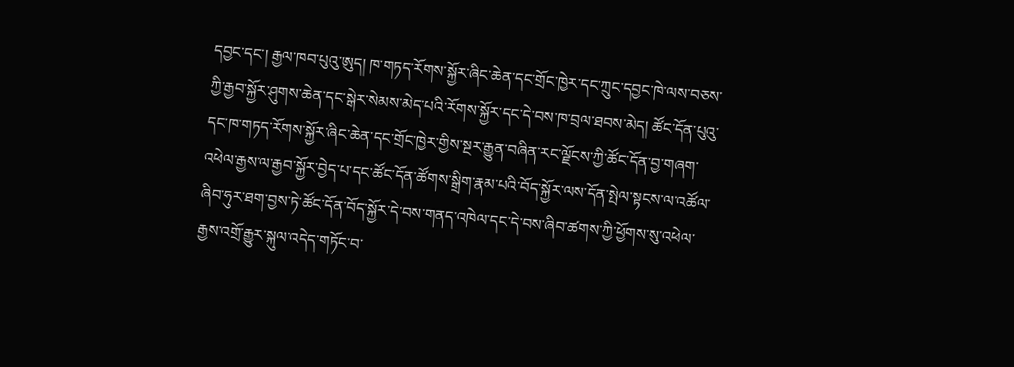དབྱང་དང་། རྒྱལ་ཁབ་པུའུ་ཨུད། ཁ་གཏད་རོགས་སྐྱོར་ཞིང་ཆེན་དང་གྲོང་ཁྱེར་དང་ཀྲུང་དབྱང་ཁེ་ལས་བཅས་ཀྱི་རྒྱབ་སྐྱོར་ཤུགས་ཆེན་དང་སྒེར་སེམས་མེད་པའི་རོགས་སྐྱོར་དང་དེ་བས་ཁ་བྲལ་ཐབས་མེད། ཚོང་དོན་པུའུ་དང་ཁ་གཏད་རོགས་སྐྱོར་ཞིང་ཆེན་དང་གྲོང་ཁྱེར་གྱིས་སྔར་རྒྱུན་བཞིན་རང་ལྗོངས་ཀྱི་ཚོང་དོན་བྱ་གཞག་འཕེལ་རྒྱས་ལ་རྒྱབ་སྐྱོར་བྱེད་པ་དང་ཚོང་དོན་ཚོགས་སྒྲིག་རྣམ་པའི་བོད་སྐྱོར་ལས་དོན་སྤེལ་སྟངས་ལ་འཚོལ་ཞིབ་ཧུར་ཐག་བྱས་ཏེ་ཚོང་དོན་བོད་སྐྱོར་དེ་བས་གནད་འཁེལ་དང་དེ་བས་ཞིབ་ཚགས་ཀྱི་ཕྱོགས་སུ་འཕེལ་རྒྱས་འགྲོ་རྒྱུར་སྐུལ་འདེད་གཏོང་བ་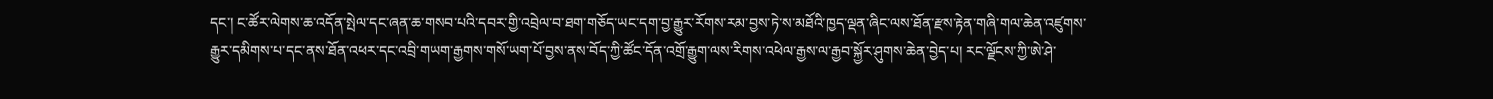དང་། ང་ཚོར་ལེགས་ཆ་འདོན་སྤེལ་དང་ཞན་ཆ་གསབ་པའི་དབར་གྱི་འབྲེལ་བ་ཐག་གཅོད་ཡང་དག་བྱ་རྒྱུར་རོགས་རམ་བྱས་ཏེ་ས་མཐོའི་ཁྱད་ལྡན་ཞིང་ལས་ཐོན་རྫས་རྟེན་གཞི་གལ་ཆེན་འཛུགས་རྒྱུར་དམིགས་པ་དང་ནས་ཐོན་འཕར་དང་འབྲི་གཡག་རྒྱགས་གསོ་ཡག་པོ་བྱས་ནས་བོད་ཀྱི་ཚོང་དོན་འགྲོ་རྒྱུག་ལས་རིགས་འཕེལ་རྒྱས་ལ་རྒྱབ་སྐྱོར་ཤུགས་ཆེན་བྱེད་པ། རང་ལྗོངས་ཀྱི་ཨེ་ཤེ་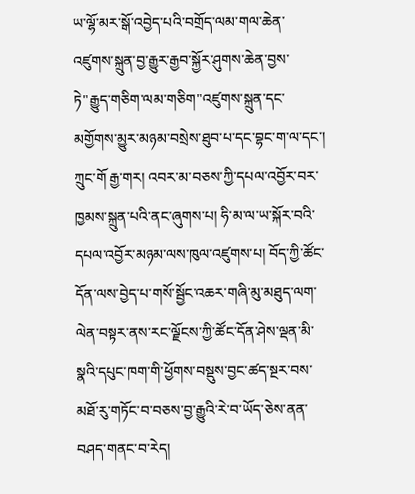ཡ་ལྷོ་མར་སྒོ་འབྱེད་པའི་བགྲོད་ལམ་གལ་ཆེན་འཛུགས་སྐྲུན་བྱ་རྒྱུར་རྒྱབ་སྐྱོར་ཤུགས་ཆེན་བྱས་ཏེ"རྒྱུད་གཅིག་ལམ་གཅིག"འཛུགས་སྐྲུན་དང་མགྱོགས་མྱུར་མཉམ་བསྲེས་ཐུབ་པ་དང་བྷང་ག་ལ་དང་། ཀྲུང་གོ རྒྱ་གར། འབར་མ་བཅས་ཀྱི་དཔལ་འབྱོར་བར་ཁྱམས་སྐྲུན་པའི་ནང་ཞུགས་པ། ཧི་མ་ལ་ཡ་སྐོར་བའི་དཔལ་འབྱོར་མཉམ་ལས་ཁུལ་འཛུགས་པ། བོད་ཀྱི་ཚོང་དོན་ལས་བྱེད་པ་གསོ་སྦྱོང་འཆར་གཞི་མུ་མཐུད་ལག་ལེན་བསྟར་ནས་རང་ལྗོངས་ཀྱི་ཚོང་དོན་ཤེས་ལྡན་མི་སྣའི་དཔུང་ཁག་གི་ཕྱོགས་བསྡུས་བྱང་ཚད་སྔར་བས་མཐོ་རུ་གཏོང་བ་བཅས་བྱ་རྒྱུའི་རེ་བ་ཡོད་ཅེས་ནན་བཤད་གནང་བ་རེད།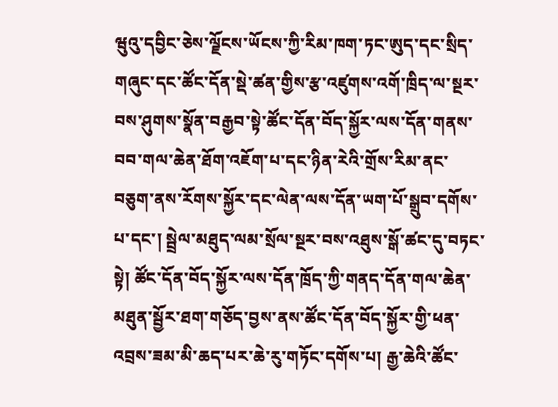ཝུའུ་དབྱིང་ཅེས་ལྗོངས་ཡོངས་ཀྱི་རིམ་ཁག་ཏང་ཨུད་དང་སྲིད་གཞུང་དང་ཚོང་དོན་སྡེ་ཚན་གྱིས་རྩ་འཛུགས་འགོ་ཁྲིད་ལ་སྔར་བས་ཤུགས་སྣོན་བརྒྱབ་སྟེ་ཚོང་དོན་བོད་སྐྱོར་ལས་དོན་གནས་བབ་གལ་ཆེན་ཐོག་འཇོག་པ་དང་ཉིན་རེའི་གྲོས་རིམ་ནང་བཅུག་ནས་རོགས་སྐྱོར་དང་ལེན་ལས་དོན་ཡག་པོ་སྒྲུབ་དགོས་པ་དང་། སྦྲེལ་མཐུད་ལམ་སྲོལ་སྔར་བས་འཐུས་སྒོ་ཚང་དུ་བཏང་སྟེ། ཚོང་དོན་བོད་སྐྱོར་ལས་དོན་ཁྲོད་ཀྱི་གནད་དོན་གལ་ཆེན་མཐུན་སྦྱོར་ཐག་གཅོད་བྱས་ནས་ཚོང་དོན་བོད་སྐྱོར་གྱི་ཕན་འབྲས་ཟམ་མི་ཆད་པར་ཆེ་རུ་གཏོང་དགོས་པ། རྒྱ་ཆེའི་ཚོང་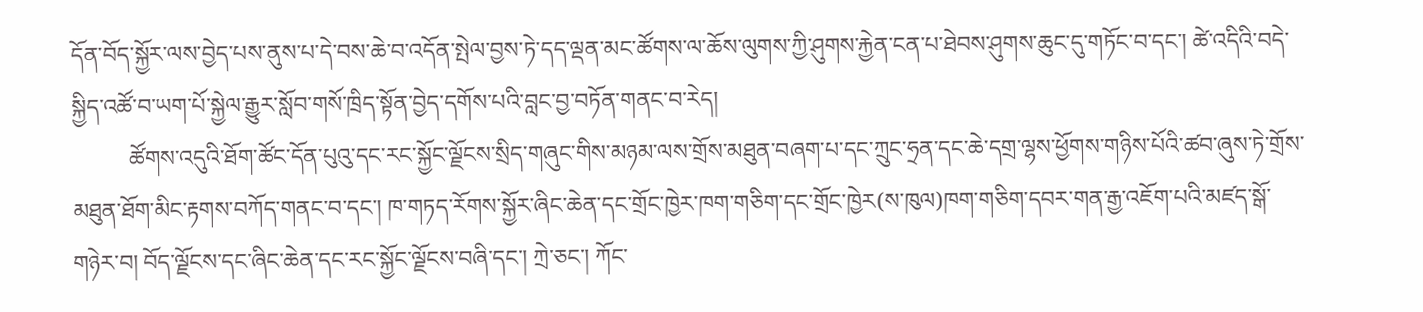དོན་བོད་སྐྱོར་ལས་བྱེད་པས་ནུས་པ་དེ་བས་ཆེ་བ་འདོན་སྤེལ་བྱས་ཏེ་དད་ལྡན་མང་ཚོགས་ལ་ཆོས་ལུགས་ཀྱི་ཤུགས་རྐྱེན་ངན་པ་ཐེབས་ཤུགས་ཆུང་དུ་གཏོང་བ་དང་། ཚེ་འདིའི་བདེ་སྐྱིད་འཚོ་བ་ཡག་པོ་སྐྱེལ་རྒྱུར་སློབ་གསོ་ཁྲིད་སྟོན་བྱེད་དགོས་པའི་བླང་བྱ་བཏོན་གནང་བ་རེད།
          ཚོགས་འདུའི་ཐོག་ཚོང་དོན་པུའུ་དང་རང་སྐྱོང་ལྗོངས་སྲིད་གཞུང་གིས་མཉམ་ལས་གྲོས་མཐུན་བཞག་པ་དང་ཀྲུང་ཧྲན་དང་ཆེ་དགྲ་ལྷས་ཕྱོགས་གཉིས་པོའི་ཚབ་ཞུས་ཏེ་གྲོས་མཐུན་ཐོག་མིང་རྟགས་བཀོད་གནང་བ་དང་། ཁ་གཏད་རོགས་སྐྱོར་ཞིང་ཆེན་དང་གྲོང་ཁྱེར་ཁག་གཅིག་དང་གྲོང་ཁྱེར(ས་ཁུལ)ཁག་གཅིག་དབར་གན་རྒྱ་འཇོག་པའི་མཛད་སྒོ་གཉེར་བ། བོད་ལྗོངས་དང་ཞིང་ཆེན་དང་རང་སྐྱོང་ལྗོངས་བཞི་དང་། ཀྲེ་ཅང་། ཀོང་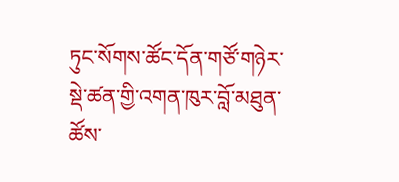ཏུང་སོགས་ཚོང་དོན་གཙོ་གཉེར་སྡེ་ཚན་གྱི་འགན་ཁུར་བློ་མཐུན་ཚོས་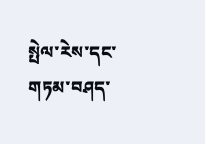སྤེལ་རེས་དང་གཏམ་བཤད་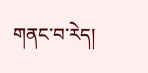གནང་བ་རེད།